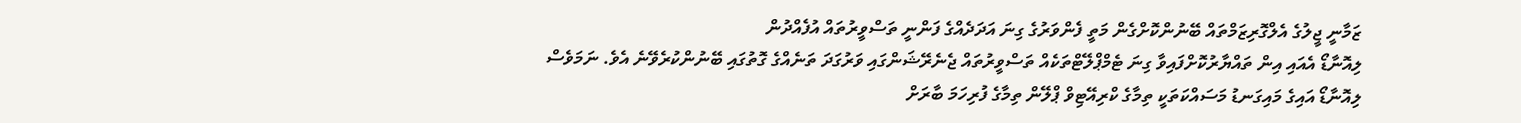ޒަމާނީ ޖީލުގެ އެލްގޮރިޒަމްތައް ބޭނުންކޮށްގެން މަތީ ފެންވަރުގެ ގިނަ އަދަދެއްގެ ފަންނީ ތަސްވީރުތައް އުފެއްދުން
ލިއޮނާޑޯ އެއައި އިން ތައްޔާރުކޮށްފައިވާ ގިނަ ޓެމްޕްލޭޓްތަކެއް ތަސްވީރުތައް ޖެނެރޭޝަންގައި ވަރުގަދަ ތަނެއްގެ ގޮތުގައި ބޭނުންކުރެވޭނެ އެވެ. ނަމަވެސް ލިއޮނާޑޯ އައިގެ މައިގަނޑު މަސައްކަތަކީ ތިމާގެ ކްރިއޭޓިވް ޕްލޭން ތިމާގެ ފުރިހަމަ ބާރަށް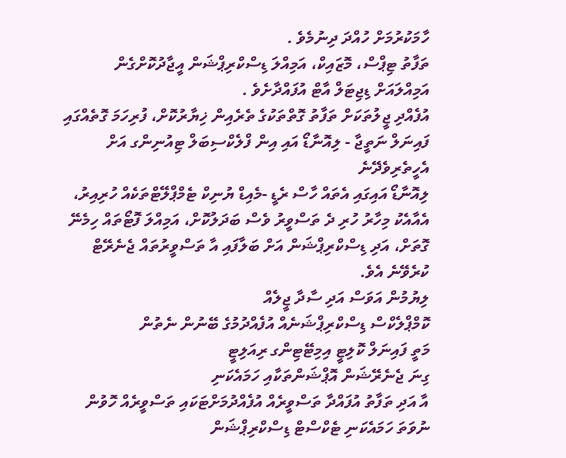ހާމަކުރުމަށް ހުއްދަ ދިނުމެވެ .
ތަފާތު ޓިޕްސް، މޮޒައިކް، އަމިއްލަ ޑިސްކްރިޕްޝަން އީޖާދުކޮށްގެން އަމިއްލައަށް ޑިޖިޓަލް އާޓް އުފައްދާށެވެ .
އުފެއްދި ޖީލުތަކަށް ތަފާތު ގޮތްތަކުގެ ތެރެއިން ޚިޔާރުކޮށް، ފުރިހަމަ ގޮތެއްގައި ފައިނަލް ނަތީޖާ - ލިއޮނާޑޯ އައި އިން ފްލެކްސިބަލް ޓިއުނިންގ އަށް އެހީތެރިވެދޭނެ
ލިއޮނާޑޯ އައިގައި އެތައް ހާސް ރެޑީ -މެއިޑް ޔުނިކް ޓެމްޕްލޭޓްތަކެއް ހުރިއިރު، އެއާއެކު މިހާރު ހުރި ދެ ތަސްވީރު ވެސް ބަދަލުކޮށް، އަމިއްލަ ފޮޓޯތައް ހިމެނޭ ގޮތަށް، އަދި ޑިސްކްރިޕްޝަން އަށް ބަލާފައި އާ ތަސްވީރުތައް ޖެނެރޭޓް ކުރެވޭނެ އެވެ.
ލިޔުމުން އަވަސް އަދި ސާދާ ޖީލެއް
ކޮމްޕްލެކްސް ޑިސްކްރިޕްޝަނެއް އުފެއްދުމުގެ ބޭނުން ނެތުން
މަތީ ފައިނަލް ކޮލިޓީ އިމިޓޭޓިންގ ރިއަލިޓީ
ގިނަ ޖެނެރޭޝަން އޮޕްޝަންތަކާއި ހަމައެކަނި
އާ އަދި ތަފާތު އުފައްދާ ތަސްވީރެއް އުފެއްދުމަށްޓަކައި ތަސްވީރެއް ހޮވުން ނުވަތަ ހަމައެކަނި ޓެކްސްޓް ޑިސްކްރިޕްޝަން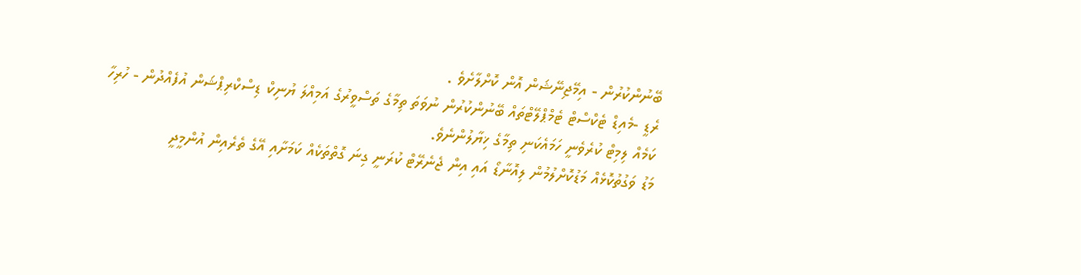ބޭނުންކުރުން - އިމޭޖިނޭޝަން އޮން ކޮށްލާށެވެ .
ރެޑީ -މެއިޑް ޓެކްސްޓް ޓެމްޕްލޭޓްތައް ބޭނުންކުރުން ނުވަތަ ތިމާގެ ތަސްވީރުގެ އަމިއްލަ ޔުނިކް ޑިސްކްރިޕްޝަން އުފެއްދުން - ހުރިހާ ކަމެއް ލިމިޓް ކުރެވެނީ ހަމައެކަނި ތިމާގެ ޚިޔާލުންނެވެ.
މަޑު ވަގުތުކޮޅެއް މަޑުކޮށްލުމުން ލިއޮނާޑޯ އައި އިން ޖެނެރޭޓް ކުރަނީ ގިނަ ގޮތްތަކެއް ކަމަށާއި އޭގެ ތެރެއިން އުންމީދީ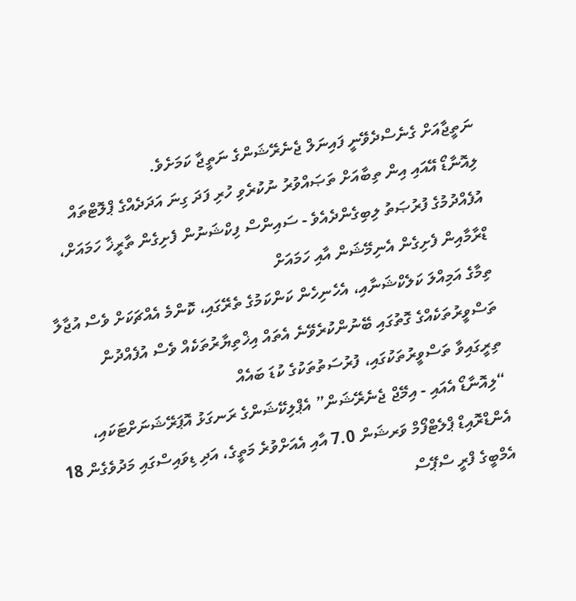ނަތީޖާއަށް ގެނެސްދެވޭނީ ފައިނަލް ޖެނެރޭޝަންގެ ނަތީޖާ ކަމަށެވެ.
ލިއޮނާޑޯ އޭއައި އިން ތިބާއަށް ތަޞައްވުރު ނުކުރެވި ހުރި ފަދަ ގިނަ އަދަދެއްގެ ޕްލޮޓްތައް އުފެއްދުމުގެ ފުރުޞަތު ލިބިގެންދެއެވެ - ސައިންސް ފިކްޝަނުން ފެށިގެން ތާރީޚާ ހަމައަށް، ޑްރާމާއިން ފެށިގެން އެނިމޭޝަން އާއި ހަމައަށް
ތިމާގެ އަމިއްލަ ކަލެކްޝަނާއި، އެހެނިހެން ކަންކަމުގެ ތެރޭގައި، ކޮންމެ އެއްޗަކަށް ވެސް އުޖާލާ ތަސްވީރުތަކެއްގެ ގޮތުގައި ބޭނުންކުރެވޭނެ އެތައް އިޚްތިޔާރުތަކެއް ވެސް އުފެއްދުން
ތިރީގައިވާ ތަސްވީރުތަކުގައި، ފުރުސަތުތަކުގެ ކުޑަ ބައެއް
“ލިއޮނާޑޯ އެއައި - އިމޭޖް ޖެނެރޭޝަން” އެޕްލިކޭޝަންގެ ރަނގަޅު އޮޕަރޭޝަނަށްޓަކައި، އެންޑްރޮއިޑް ޕްލެޓްފޯމް ވަރޝަން 7.0 އާއި އެއަށްވުރެ މަތީގެ، އަދި ޑިވައިސްގައި މަދުވެގެން 18 އެމްބީގެ ފްރީ ސްޕޭސް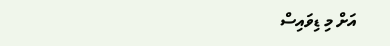އަށް މި ޑިވައިސް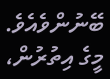ބޭނުންވެއެވެ. މީގެ އިތުރުން،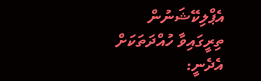އެޕްލިކޭޝަނުން ތިރީގައިވާ ހުއްދަތަކަށް އެދެނީ: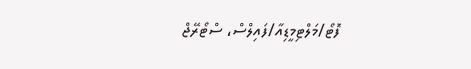ފޮޓޯ/މަލްޓިމީޑިއާ/ފައިލްސް، ސްޓޯރޭޖް